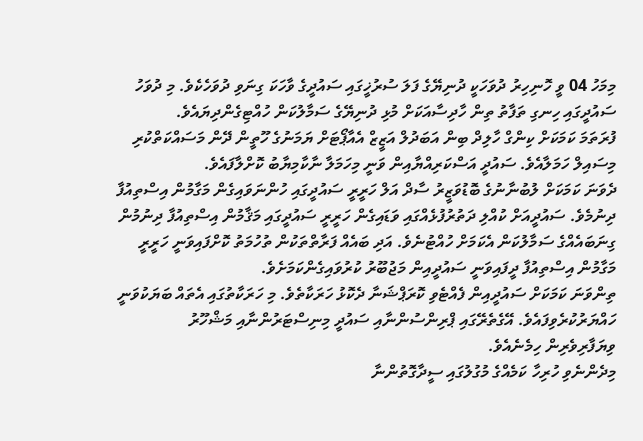މިމަހު 04 ވީ ހޮނިހިރު ދުވަހަކީ ދުނިޔޭގެ ފަލަ ސުރުޚީގައި ސައުދީގެ ވާހަކަ ގިނަވި ދުވަހެކެވެ. މި ދުވަހު ސައުދީގައި ހިނގި ތަފާތު ތިން ހާދިސާއަކަށް މުޅި ދުނިޔޭގެ ސަމާލުކަން ހުއްޓިގެންދިޔައެވެ.
ފުރަތަމަ ކަމަކަށް ކިންގް ހާލިދް ބިން އަބަދުލް އަޒީޒް އެއާޕޯޓަށް ޔަމަނުގެ ހޫތީން ދޭން މަސައްކަތްކުރި މިސައިލް ހަމަލާއެވެ. ސައުދީ އަސްކަރިއްޔާއިން ވަނީ މިހަމަލާ ނާކާމިޔާބު ކޮށްލާފައެވެ.
ދެވަނަ ކަމަކަށް ލުބުނާނުގެ ބޮޑުވަޒީރު ސާދް އަލް ހަރީރީ ސައުދީގައި ހުންނަވައިގެން މަގާމުން އިސްތިއުފާ ދިނުމެވެ. ސައުދީއަށް ކުއްލި ދަތުރުފުޅެއްގައި ވަޑައިގެން ހަރީރީ ސައުދީގައި މަޤާމުން އިސްތިއުފާ ދިނުމުން ގިނަބައެއްގެ ސަމާލުކަން އެކަމަށް ހުއްޓުނެވެ. އަދި ބައެއް ފަރާތްތަކުން ތުހުމަތު ކޮށްފައިވަނީ ހަރީރީ މަގާމުން އިސްތިއުފާ ދީފައިވަނީ ސައުދީއިން މަޖުބޫރު ކުރުވައިގެންކަމަށެވެ.
ތިންވަނަ ކަމަކަށް ސައުދީއިން ފެއްޓެވި ކޮރަޕްޝަނާ ދެކޮޅު ހަރަކާތެވެ. މި ހަރަކާތުގައި އެތައް ބަޔަކުވަނީ ހައްޔަރުކުރެވިފައެވެ. އޭގެތެރޭގައި ޕްރިންސުންނާއި ސައުދީ މިނިސްޓަރުންނާއި މަޝްހޫރު ވިޔަފާރިވެރިން ހިމެނެއެވެ.
މިދެންނެވި ހުރިހާ ކަމެއްގެ މުގުލުގައި ސީދާގޮތުންނާ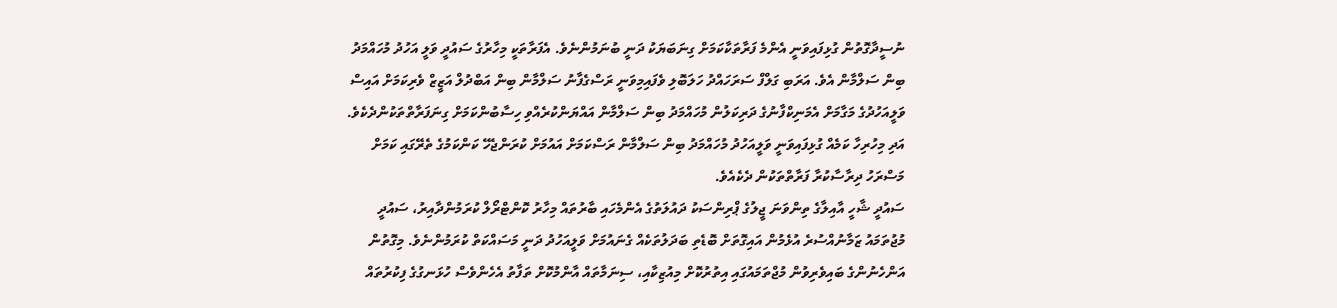ނުސީދާގޮތުން ގުޅިފައިވަނީ އެންމެ ފަރާތަކާކަމަށް ގިނަބަޔަކު ދަނީ ބުނަމުންނެވެ. އެފަރާތަކީ މިހާރުގެ ސައުދީ ވަލީ އަހުދު މުހައްމަދު ބިން ސަލްމާން އެވެ. އަރަބި ގަލްފް ސަރަހައްދު ހަލަބޮލި ވެފައިމިވަނީ ރަސްގެފާނު ސަލްމާން ބިން އަބްދުލް އަޒީޒް ވެރިކަމަށް އައިސް ވަލީއަހުދުގެ މަގާމަށް އެމަނިކްފާނުގެ ދަރިކަލުން މުހައްމަދު ބިން ސަލްމާން އައްޔަންކުރެއްވި ހިސާބުންކަމަށް ގިނަފަރާތްތަކުންދެކެވެ.
އަދި މިހުރިހާ ކަމެއް ގުޅިފައިވަނީ ވަލީއަހުދު މުހައްމަދު ބިން ސަލްމާން ރަސްކަމަށް އައުމަށް ކުރަންޖެހޭ ކަންކަމުގެ ތެރޭގައި ކަމަށް މަސްރަހު ދިރާސާކުރާ ފަރާތްތަކުން ދެކެއެވެ.
ސައުދީ ޝާހީ އާއިލާގެ ތިންވަނަ ޖީލުގެ ޕްރިންސަކު ދައުލަތުގެ އެންމެހައި ބާރުތައް މިހާރު ކޮންޓްރޯލް ކުރަމުންދާއިރު، ސައުދީ މުޖުތަމައު ޒަމާނުއްސުރެ އުޅެމުން އައިގޮތަށް ބޮޑެތި ބަދަލުތަކެއް ގެނައުމަށް ވަލީއަހުދު ދަނީ މަސައްކަތް ކުރަމުންނެވެ. މިގޮތުން އަންހެނުންގެ ބައިވެރިވުން މުޖްތަމައުގައި އިތުރުކޮށް މިއުޒިކާއި، ސިނަމާތައް އާންމުކޮށް ތަފާތު އެހެންވެސް ހުޅަނގުގެ ފިކުރުތައް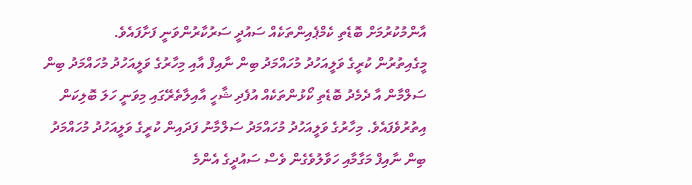އާންމުކުރުމަށް ބޮޑެތި ކެމްޕެއިންތަކެއް ސައުދީ ސަރުކާރުންވަނީ ފަށާފައެވެ.
މީގެއިތުރުން ކުރީގެ ވަލީއަހުދު މުހައްމަދު ބިން ނާއިފް އާއި މިހާރުގެ ވަލީއަހުދު މުހައްމަދު ބިން ސަލްމާން އާ ދެމެދު ބޮޑެތި ކޯޅުންތަކެއް އުފެދި ޝާހީ އާއިލާތެރޭގައި މިވަނީ ހަލަ ބޮލިކަން އިތުރުވެފައެވެ. މިހާރުގެ ވަލީއަހުދު މުހައްމަދު ސަލްމާނު ފަދައިން ކުރީގެ ވަލީއަހުދު މުހައްމަދު ބިން ނާއިފް މަގާމާއި ހަވާލުވެގެން ވެސް ސައުދީގެ އެންމެ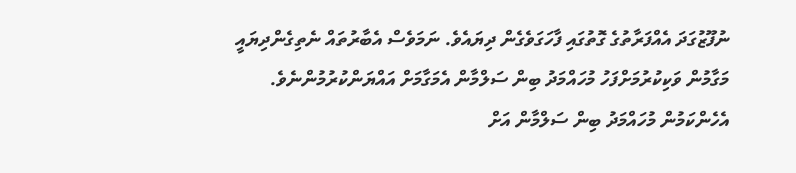ނުފޫޒުގަދަ އެއްފަރާތުގެ ގޮތުގައި ފާހަގަވެގެން ދިޔައެވެ. ނަމަވެސް އެބާރުތައް ނެތިގެންދިޔައީ މަގާމުން ވަކިކުރުމަށްފަހު މުހައްމަދު ބިން ސަލްމާން އެމަގާމަށް އައްޔަންކުރުމުންނެވެ.
އެހެންކަމުން މުހައްމަދު ބިން ސަލްމާން އަށް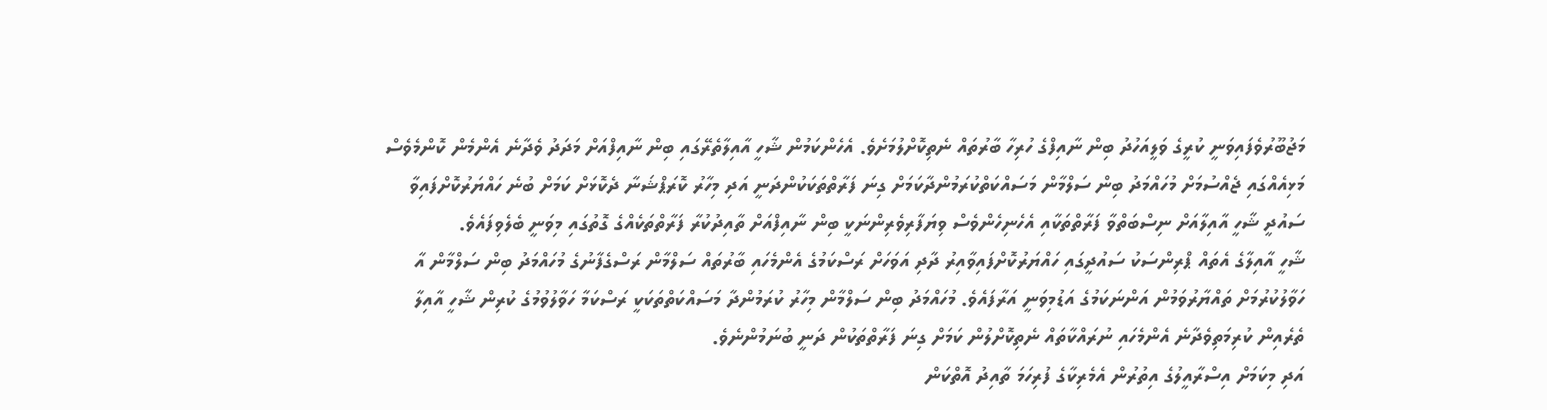މަޖުބޫރުވެފައިވަނީ ކުރީގެ ވަލީއަހުދު ބިން ނާއިފްގެ ހުރިހާ ބާރުތައް ނެތިކޮށްލުމަށެވެ. އެހެންކަމުން ޝާހީ އާއިލާތެރޭގައި ބިން ނާއިފްއަށް މަދަދު ވެދާނެ އެންމެން ކޮންމެވެސް މަޅިއެއްގައި ޖެއްސުމަށް މުހައްމަދު ބިން ސަލްމާން މަސައްކަތްކުރަމުންދާކަމަށް ގިނަ ފަރާތްތަކަކުންދަނީ އަދި މިހާރު ކޮރަޕްޝަނާ ދެކޮޅަށް ކަމަށް ބުނެ ހައްޔަރުކޮށްފައިވާ ސައުދީ ޝާހީ އާއިލާއަށް ނިސްބަތްވާ ފަރާތްތަކާއި އެހެނިހެންވެސް ވިޔަފާރިވެރިންނަކީ ބިން ނާއިފްއަށް ތާއިދުކުރާ ފަރާތްތަކެއްގެ ގޮތުގައި މިވަނީ ބެލެވިފައެވެ.
ޝާހީ އާއިލާގެ އެތައް ޕްރިންސަކު ސައުދީގައި ހައްޔަރުކޮށްފައިވާއިރު ދާދި އަވަހަށް ރަސްކަމުގެ އެންމެހައި ބާރުތައް ސަލްމާން ރަސްގެފާނުގެ މުހައްމަދު ބިން ސަލްމާން އާ ހަވާލުކުރުމަށް ތައްޔާރުވަމުން އަންނަކަމުގެ އަޑުމިވަނީ އަރާފައެވެ. މުހައްމަދު ބިން ސަލްމާން މިހާރު ކުރަމުންދާ މަސައްކަތްތަކަކީ ރަސްކަމާ ހަވާލުވުމުގެ ކުރިން ޝާހީ އާއިލާ ތެރެއިން ކުރިމަތިވެދާނެ އެންމެހައި ނުރައްކާތައް ނެތިކޮށްލުން ކަމަށް ގިނަ ފަރާތްތަކުން ދަނީ ބުނަމުންނެވެ.
އަދި މިކަމަށް އިސްރާއީލުގެ އިތުރުން އެމެރިކާގެ ފުރިހަމަ ތާއިދު އޮތްކަން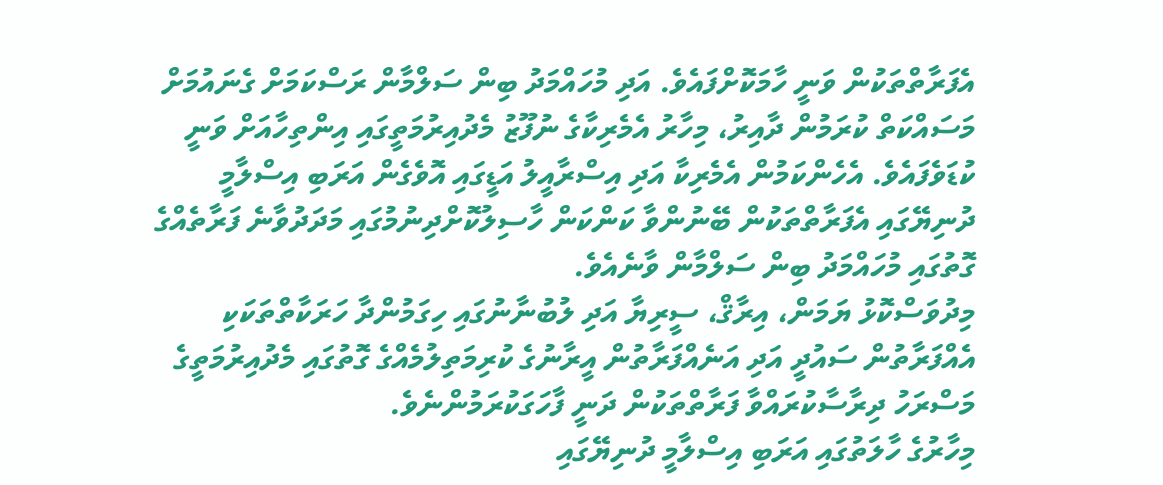އެފަރާތްތަކުން ވަނީ ހާމަކޮށްފައެވެ. އަދި މުހައްމަދު ބިން ސަލްމާން ރަސްކަމަށް ގެނައުމަށް މަސައްކަތް ކުރަމުން ދާއިރު، މިހާރު އެމެރިކާގެ ނުފޫޒު މެދުއިރުމަތީގައި އިންތިހާއަށް ވަނީ ކުޑަވެފައެވެ. އެހެންކަމުން އެމެރިކާ އަދި އިސްރާއީލު އަޑީގައި އޮވެގެން އަރަބި އިސްލާމީ ދުނިޔޭގައި އެފަރާތްތަކުން ބޭނުންވާ ކަންކަން ހާސިލުކޮށްދިނުމުގައި މަދަދުވާނެ ފަރާތެއްގެ ގޮތުގައި މުހައްމަދު ބިން ސަލްމާން ވާނެއެވެ.
މިދުވަސްކޮޅު ޔަމަން، އިރާޤް، ސީރިޔާ އަދި ލުބުނާނުގައި ހިގަމުންދާ ހަރަކާތްތަކަކި އެއްފަރާތުން ސައުދީ އަދި އަނެއްފަރާތުން އީރާނުގެ ކުރިމަތިލުމެއްގެ ގޮތުގައި މެދުއިރުމަތީގެ މަސްރަހު ދިރާސާކުރައްވާ ފަރާތްތަކުން ދަނީ ފާހަގަކުރަމުންނެވެ.
މިހާރުގެ ހާލަތުގައި އަރަބި އިސްލާމީ ދުނިޔޭގައި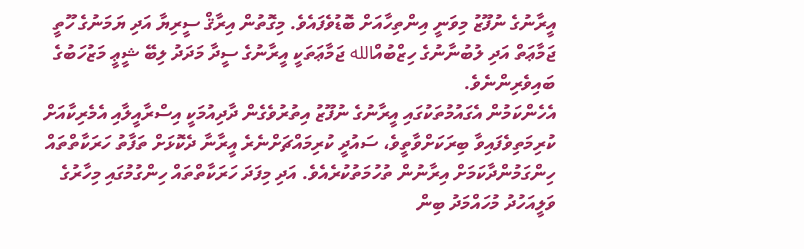އީރާނުގެ ނުފޫޒު މިވަނީ އިންތިހާއަށް ބޮޑުވެފައެވެ. މިގޮތުން އިރާޤް ސީރިޔާ އަދި ޔަމަނުގެ ހޫތީ ޖަމާޢަތް އަދި ލުބުނާނުގެ ހިޒްބުއްالله ޖަމާޢަތަކީ އީރާނުގެ ސީދާ މަދަދު ލިބޭ ޝީޢީ މަޒުހަބުގެ ބައިވެރިންނެވެ.
އެހެންކަމުން އެގައުމުތަކުގައި އީރާނުގެ ނުފޫޒު އިތުރުވެގެން ދާދިއުމަކީ އިސްރާއީލާއި އެމެރިކާއަށް ކުރިމަތިވެފައިވާ ބިރަކަށްވާތީވެ، ސައުދީ ކުރިމައްޗަށްނެރެ އީރާނާ ދެކޮޅަށް ތަފާތު ހަރަކާތްތައް ހިންގަމުންދާކަމަށް އިރާނުން ތުހުމަތުކުރެއެވެ. އަދި މިފަދަ ހަރަކާތްތައް ހިންގުމުގައި މިހާރުގެ ވަލީއަހުދު މުހައްމަދު ބިން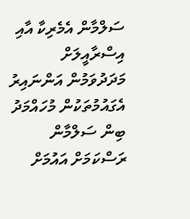ސަލްމާން އެމެރިކާ އާއި އިސްރާއީލަށް މަދަދުވަމުން އަންނައިރު އެގައުމުތަކުން މުހައްމަދު ބިން ސަލްމާން ރަސްކަމަށް އައުމަށް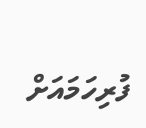ފުރިހަމައަށް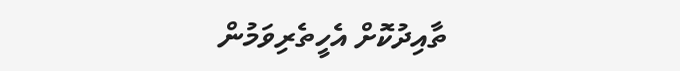ތާއިދުކޮށް އެހީތެރިވަމުން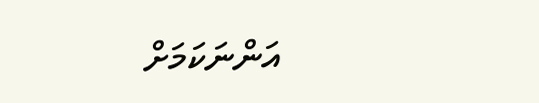އަންނަކަމަށް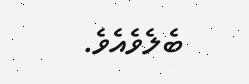ބެލެވެއެވެ.